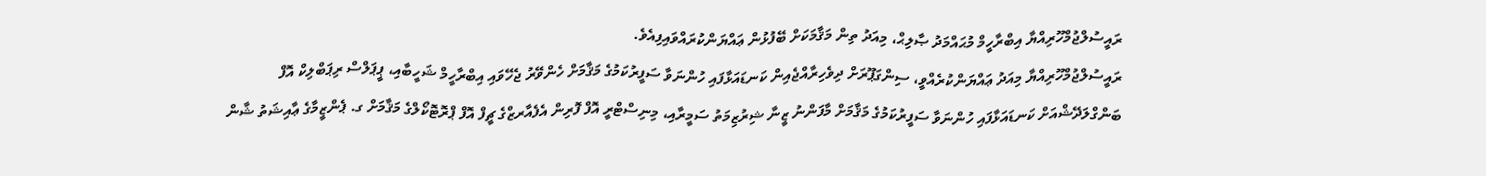ރައީސުލްޖުމްހޫރިއްޔާ އިބްރާހީމް މުޙައްމަދު ޞާލިޙް، މިއަދު ތިން މަޤާމަކަށް ބޭފުޅުން ޢައްޔަންކުރައްވައިފިއެވެ.
ރައީސުލްޖުމްހޫރިއްޔާ މިއަދު ޢައްޔަންކުރެއްވީ، ސިންގަޕޫރަށް ދިވެހިރާއްޖެއިން ކަނޑައަޅާފައި ހުންނަވާ ސަފީރުކަމުގެ މަޤާމަށް ހެންވޭރު ޖެހޭވައި އިބްރާހީމް ޝަހީބާއި، ޕީޕަލްސް ރިޕަބްލިކް އޮފް ބަންގްލަދޭޝްއަށް ކަނޑައަޅާފައި ހުންނަވާ ސަފީރުކަމުގެ މަޤާމަށް މާފަންނު ޒީނާ ޝިރުޒިމަތު ސަމީރާއި، މިނިސްޓްރީ އޮފް ފޮރިން އެފެއާރޒްގެ ޗީފް އޮފް ޕްރޮޓޮކޯލްގެ މަޤާމަށް ގ. ޕެންޒީމާގެ ޢާއިޝަތު ޝާން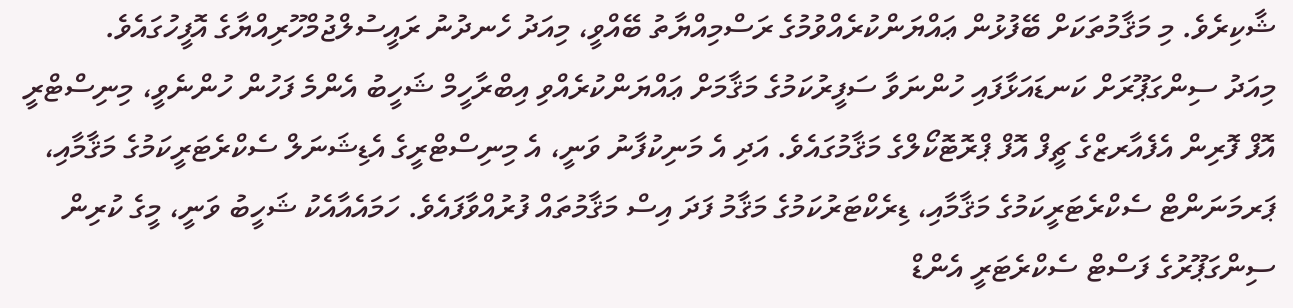ޝާކިރެވެ. މި މަޤާމުތަކަށް ބޭފުޅުން ޢައްޔަންކުރެއްވުމުގެ ރަސްމިއްޔާތު ބޭއްވީ، މިއަދު ހެނދުނު ރައީސުލްޖުމްހޫރިއްޔާގެ އޮފީހުގައެވެ.
މިއަދު ސިންގަޕޫރަށް ކަނޑައަޅާފައި ހުންނަވާ ސަފީރުކަމުގެ މަޤާމަށް ޢައްޔަންކުރެއްވި އިބްރާހީމް ޝަހީބު އެންމެ ފަހުން ހުންނެވީ، މިނިސްޓްރީ އޮފް ފޮރިން އެފެއާރޒްގެ ޗީފް އޮފް ޕްރޮޓޮކޯލްގެ މަޤާމުގައެވެ. އަދި އެ މަނިކުފާނު ވަނީ، އެ މިނިސްޓްރީގެ އެޑިޝަނަލް ސެކްރެޓަރީކަމުގެ މަޤާމާއި، ޕަރމަނަންޓް ސެކްރެޓަރީކަމުގެ މަޤާމާއި، ޑިރެކްޓަރުކަމުގެ މަޤާމު ފަދަ އިސް މަޤާމުތައް ފުރުއްވާފައެވެ. ހަމައެއާއެކު ޝަހީބު ވަނީ، މީގެ ކުރިން ސިންގަޕޫރުގެ ފަސްޓް ސެކްރެޓަރީ އެންޑް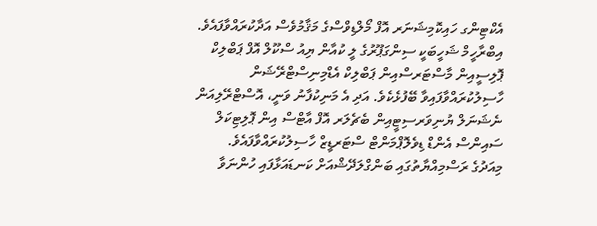އެކްޓިންގ ހައިކޮމިޝަނަރ އޮފް މޯލްޑިވްސްގެ މަޤާމުވެސް އަދާކުރައްވާފައެވެ.
އިބްރާހީމް ޝަހީބަކީ ސިންގަޕޫރުގެ ލީ ކުއާން ޔިއު ސްކޫލް އޮފް ޕަބްލިކް ޕޮލިސީއިން މާސްޓަރސްއިން ޕަބްލިކް އެޑްމިނިސްޓްރޭޝަން ހާސިލުކުރައްވާފައިވާ ބޭފުޅެކެވެ. އަދި އެ މަނިކުފާނު ވަނީ، އޮސްޓްރޭލިއަން ނެޝަނަލް ޔުނިވަރސިޓީއިން ބެޗެލަރ އޮފް އާޓްސް އިން ޕޮލިޓިކަލް ސައިންސް އެންޑް ޑިވެލޮޕްމަންޓް ސްޓަރޑީޒް ހާސިލުކުރައްވާފައެވެ.
މިއަދުގެ ރަސްމިއްޔާތުގައި ބަންގްލަދޭޝްއަށް ކަނޑައަޅާފައި ހުންނަވާ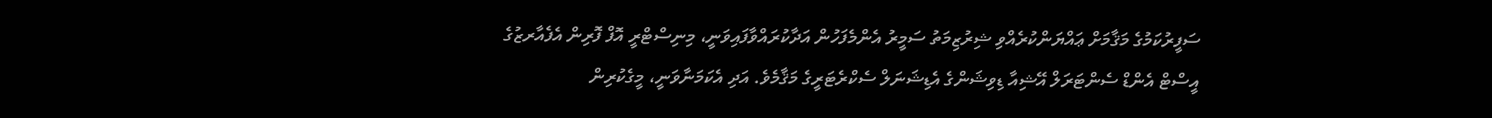ސަފީރުކަމުގެ މަޤާމަށް ޢައްޔަންކުރެއްވި ޝިރުޒިމަތު ސަމީރު އެންމެފަހުން އަދާކުރައްވާފައިވަނީ، މިނިސްޓްރީ އޮފް ފޮރިން އެފެއާރޒުގެ އީސްޓް އެންޑް ސެންޓަރަލް އޭޝިއާ ޑިވިޝަންގެ އެޑިޝަނަލް ސެކްރެޓަރީގެ މަޤާމެވެ. އަދި އެކަމަނާވަނީ، މީގެކުރިން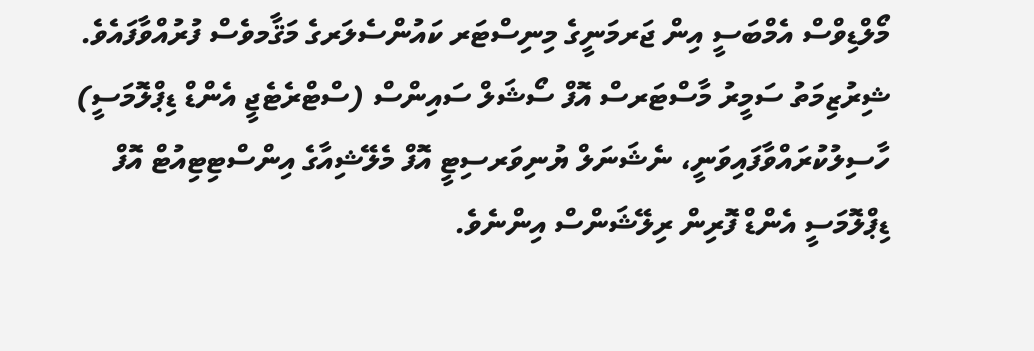މޯލްޑިވްސް އެމްބަސީ އިން ޖަރމަނީގެ މިނިސްޓަރ ކައުންސެލަރގެ މަޤާމވެސް ފުރުއްވާފައެވެ.
ޝިރުޒިމަތު ސަމީރު މާސްޓަރސް އޮފް ސޯޝަލް ސައިންސް (ސްޓްރެޓެޖީ އެންޑް ޑިޕްލޮމަސީ) ހާސިލުކުރައްވާފައިވަނީ، ނެޝަނަލް ޔުނިވަރސިޓީ އޮފް މެލޭޝިއާގެ އިންސްޓިޓިއުޓް އޮފް ޑިޕްލޮމަސީ އެންޑް ފޮރިން ރިލޭޝަންސް އިންނެވެ.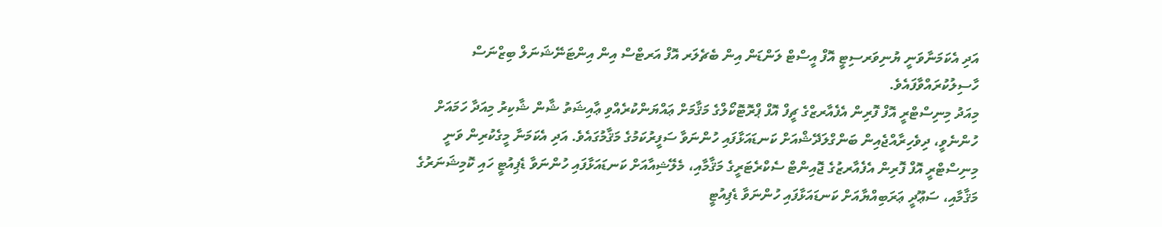އަދި އެކަމަނާވަނީ ޔުނިވަރސިޓީ އޮފް އީސްޓް ލަންޑަން އިން ބެޗެލަރ އޮފް އަރޓްސް އިން އިންޓަނޭޝަނަލް ބިޒްނަސް ހާސިލުކުރައްވާފައެވެ.
މިއަދު މިނިސްޓްރީ އޮފް ފޮރިން އެފެއާރޒްގެ ޗީފް އޮފް ޕްރޮޓޮކޯލްގެ މަޤާމަށް ޢައްޔަންކުރެއްވި ޢާއިޝަތު ޝާން ޝާކިރު މިއަދާ ހަމައަށް ހުންނެވީ، ދިވެހިރާއްޖެއިން ބަންގްލަދޭޝްއަށް ކަނޑައަޅާފައި ހުންނަވާ ސަފީރުކަމުގެ މަޤާމުގައެވެ. އަދި އެކަމަނާ މީގެކުރިން ވަނީ މިނިސްޓްރީ އޮފް ފޮރިން އެފެއާރޒުގެ ޖޮއިންޓް ސެކްރެޓަރީގެ މަޤާމާއި، މެލޭޝިއާއަށް ކަނޑައަޅާފައި ހުންނަވާ ޑެޕިއުޓީ ހައި ކޮމިޝަނަރުގެ މަޤާމާއި، ސަޢޫދީ ޢަރަބިއްޔާއަށް ކަނޑައަޅާފައި ހުންނަވާ ޑެޕިއުޓީ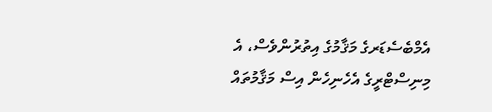އެމްބެސެޑަރގެ މަޤާމުގެ އިތުރުންވެސް، އެ މިނިސްޓްރީގެ އެހެނިހެން އިސް މަޤާމުތައް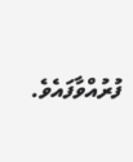ފުރުއްވާފައެވެ.